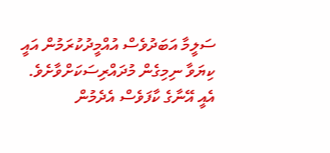ސަލީމާ އަބަދުވެސް އުއްމީދުކުރަމުން އައީ ކިޔަވާ ނިމިގެން މުދައްރިސަކަށްވާށެވެ. އެއީ އޭނާގެ ކާފަވެސް އެދެމުން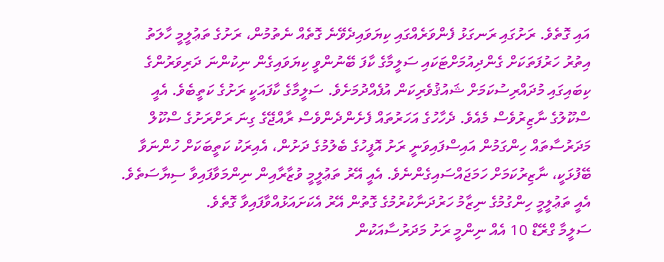އައި ގޮތެވެ. ރަށުގައި ރަނގަޅު ފެންވަރެއްގައި ކިޔަވައިދެވޭނެ ގޮތެއް ނެތުމުން، ރަށުގެ ތަޢުލީމީ ހާލަތު އިތުރު ހަރުފަތަކަށް ގެންދިއުމަށްޓަކައި ސަލީމާގެ ކާފަ ބޭނުންވީ ކިޔަވައިގެން ނިކުންނަ ދަރިވަރުންގެ ކިބައިގައި މުދައްރިސުކަމަށް ޝައުޤުވެރިކަން އުފެއްދުމަށެވެ. ސަލީމާގެ ކާފައަކީ ރަށުގެ ކަތީބެވެ. އެއީ ސްކޫލުގެ ނާޒިރުވެސް މެއެވެ. ދެހާހުގެ އަހަރުތައް ފެށެންދެންވެސް ރާއްޖޭގެ ގިނަ ރަށްރަށުގެ ސްކޫލް މަދަރުސާތައް ހިންގަމުން އައިސްފައިވަނީ ރަށު އޮފީހުގެ ބެލުމުގެ ދަށުން، އެއިރަކު ކަތީބަކަށް ހުންނަވާ ބޭފުޅަކީ، ނާޒިރުކަމަށް ހަމަޖައްސައިގެންނެވެ. އެއީ އޭރު ތަޢުލީމީ ވުޒާރާއިން ނިންމަވާފައިވާ ސިޔާސަތެވެ. އެއީ ތަޢުލީމީ ހިންގުމުގެ ނިޒާމު ހަރުދަނާކުރުމުގެ ގޮތުން އޭރު އެކަށައަޅުއްވާފައިވާ ގޮތެވެ.
ސަލީމާ ގްރޭޑް 10 އެއް ނިންމީ ރަށު މަދަރުސާއަކުން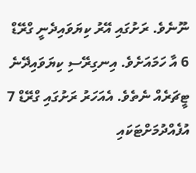ނޫނެވެ. ރަށުގައި އޭރު ކިޔަވައިދެނީ ގްރޭޑް 6 އާ ހަމައަށެވެ. އިނގިރޭސި ކިޔަވައިދޭނެ ޓީޗަރެއް ނެތެވެ. އެއަހަރު ރަށުގައި ގްރޭޑް 7 އުފެއްދުމަށްޓަކައި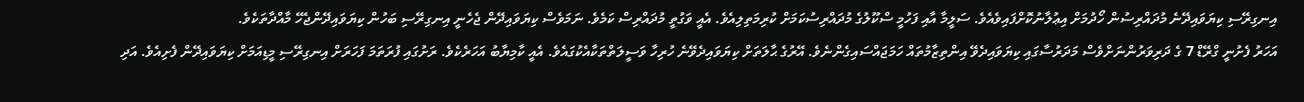އިނގިރޭސި ކިޔަވައިދޭނެ މުދައްރިސުން ހޯދުމަށް އިޢުލާނުކޮށްފައިވެއެވެ. ސަލީމާ އާއި ފަހުމީ ސްކޫލުގެ މުދައްރިސުކަމަށް ކުރިމަތިލިއެވެ. އެއީ ވަގުތީ މުދައްރިސް ކަމެވެ. ނަމަވެސް ކިޔަވައިދޭން ޖެހެނީ އިނގިރޭސި ބަހުން ކިޔަވައިދޭންޖެހޭ މާއްދާތަކެވެ.
އަހަރު ފެށުނީ ގްރޭޑް 7 ގެ ދަރިވަރުންނަށްވެސް މަދަރުސާގައި ކިޔަވައިދެވޭ އިންތިޒާމުތައް ހަމަޖައްސައިގެންނެވެ. އޭރުގެ ޙާލަތަށް ކިޔަވައިދެވޭނެ ހުރިހާ ވަސީލަތްތަކާއެކުގައެވެ. އެއީ ކާމިޔާބު އަހަރެކެވެ. ރަށުގައި ފުރަތަމަ ފަހަރަށް އިނގިރޭސި މީޑިއަމަށް ކިޔަވައިދޭން ފެށިއެވެ. އަދި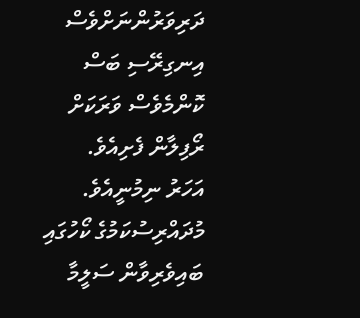ދަރިވަރުންނަށްވެސް އިނގިރޭސި ބަސް ކޮންމެވެސް ވަރަކަށް ރޯފިލާން ފެށިއެވެ.
އަހަރު ނިމުނީއެވެ. މުދައްރިސުކަމުގެ ކޯހުގައި ބައިވެރިވާން ސަލީމާ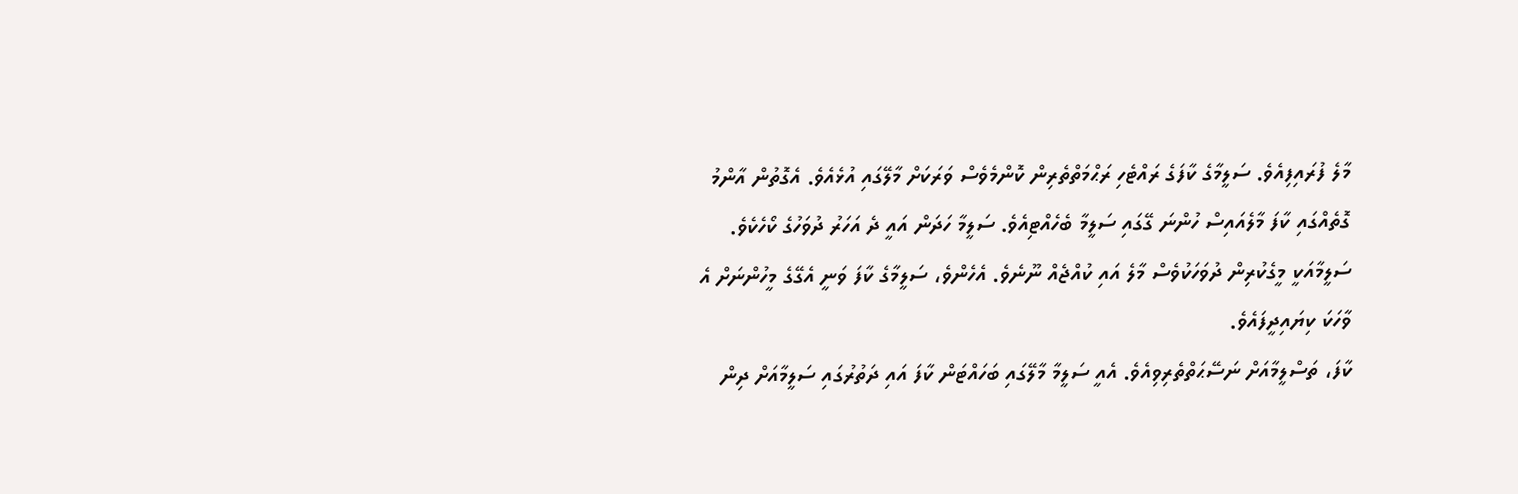މާލެ ފުރައިފިއެވެ. ސަލީމާގެ ކާފަގެ ރައްޓެހި ރަޙްމަތްތެރިން ކޮންމެވެސް ވަރަކަށް މާލޭގައި އުޅެއެވެ. އެގޮތުން އާންމު ގޮތެއްގައި ކާފަ މާލެއައިސް ހުންނަ ގޭގައި ސަލީމާ ބެހެއްޓިއެވެ. ސަލީމާ ހަދަން އައީ ދެ އަހަރު ދުވަހުގެ ކޯހެކެވެ. ސަލީމާއަކީ މީގެކުރިން ދުވަހަކުވެސް މާލެ އައި ކުއްޖެއް ނޫނެވެ. އެހެންވެ، ސަލީމާގެ ކާފަ ވަނީ އެގޭގެ މީހުންނަށް އެ ވާހަކަ ކިޔައިދީފައެވެ.
ކާފަ، ތަސްލީމާއަށް ނަސޭޙަތްތެރިވިއެވެ. އެއީ ސަލީމާ މާލޭގައި ބަހައްޓަން ކާފަ އައި ދަތުރުގައި ސަލީމާއަށް ދިން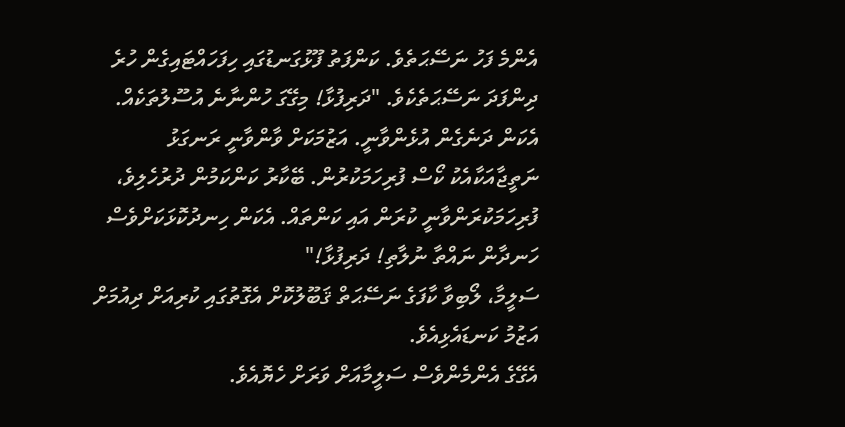އެންމެ ފަހު ނަސޭޙަތެވެ. ކަންފަތު ފޫޅުގަނޑުގައި ހިފަހައްޓައިގެން ހުރެ ދިންފަދަ ނަސޭޙަތެކެވެ. "ދަރިފުޅާ! މިގޭގަ ހުންނާނެ އުސޫލުތަކެއް. އެކަން ދަނެގެން އުޅެންވާނީ. އަޒުމަކަށް ވާންވާނީ ރަނގަޅު ނަތީޖާއަކާއެކު ކޯސް ފުރިހަމަކުރުން. ބޭކާރު ކަންކަމުން ދުރުހެލިވެ، ފުރިހަމަކުރަންވާނީ ކުރަން އައި ކަންތައް. އެކަން ހިނދުކޮޅަކަށްވެސް ހަނދާން ނައްތާ ނުލާތި! ދަރިފުޅާ!"
ސަލީމާ، ލޯބިވާ ކާފަގެ ނަސޭޙަތް ޤަބޫލުކޮށް އެގޮތުގައި ކުރިއަށް ދިއުމަށް އަޒުމު ކަނޑައެޅިއެވެ.
އެގޭގެ އެންމެންވެސް ސަލީމާއަށް ވަރަށް ހެޔޮއެވެ.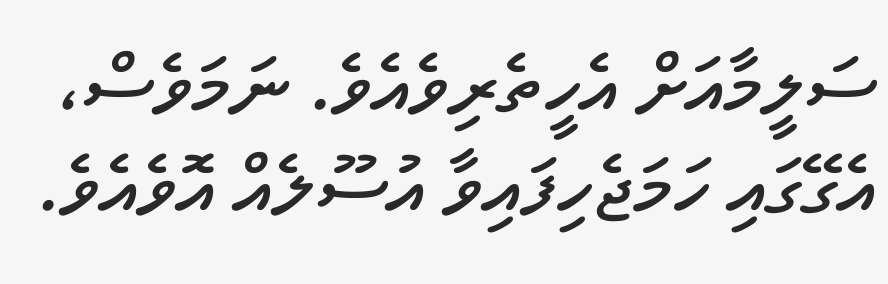ސަލީމާއަށް އެހީތެރިވެއެވެ. ނަމަވެސް، އެގޭގައި ހަމަޖެހިފައިވާ އުސޫލެއް އޮވެއެވެ.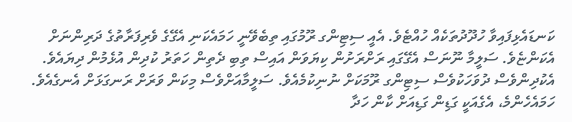ކަނޑައެޅިފައިވާ ހުދޫދުތަކެއް ހުއްޓެވެ. އެއީ ސިޓިންގ ރޫމުގައި ތިބެވޭނީ ހަމައެކަނި އެގޭގެ ވެރިފަރާތުގެ ދަރިންނަށް އެކަންޏެވެ. ސަލީމާ ނޫނަސް އެގޭގައި ރަށްރަށުން ކިޔަވަން އައިސް ތިބި ދެތިން ހަތަރު ކުދިން އުޅެމުން ދިޔައެވެ. އެކުދިންވެސް ދުވަހަކުވެސް ސިޓިންގ ރޫމަކަށް ނުނިކުމެއެވެ. ސަލީމާއަށްވެސް މިކަން ވަރަށް ރަނގަޅަށް އެނގެއެވެ.
ހަމައެހެންމެ، އެގެއަކީ ގަޑިން ގަޑިއަށް ކާން ހަދާ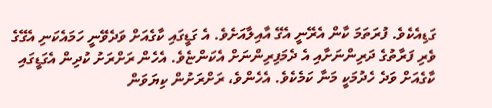ގަޑިއެކެވެ. ފުރަތަމަ ކާން އެރޭނީ އެގޭ އާއިލާއަށެވެ. އެ ގަޑީގައި ކާގެއަށް ވަދެވޭނީ ހަމައެކަނި އެގޭގެ ވެރި ފަރާތުގެ ދަރިންނަށާއި އެ ދެމަފިރިންނަށް އެކަންޏެވެ. އެހެން ރަށްރަށު ކުދިން އެގަޑީގައި ކާގެއަށް ވަދެ ހެދުމަކީ މަނާ ކަމެކެވެ. އެހެންވެ، ރަށްރަށުން ކިޔަވަން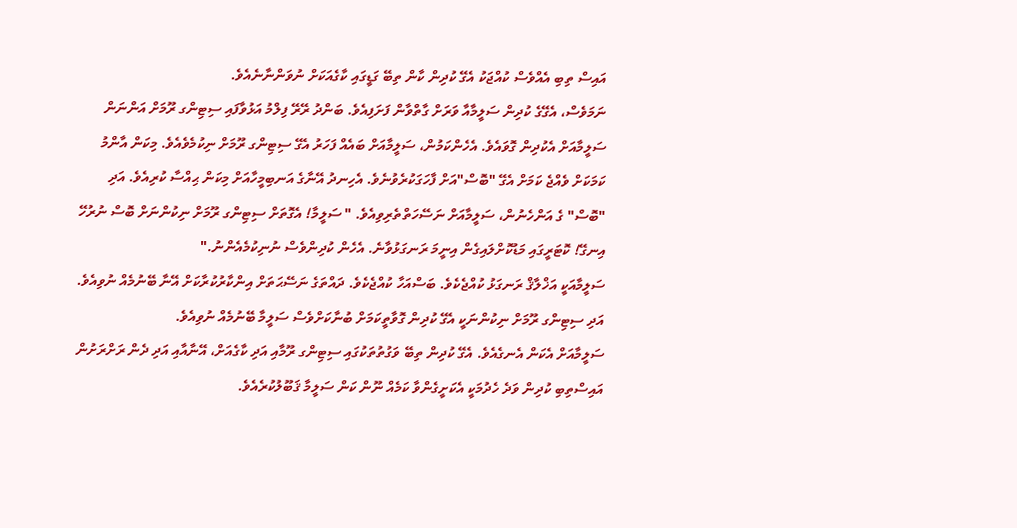އައިސް ތިބި އެއްވެސް ކުއްޖަކު އެގޭ ކުދިން ކާން ތިބޭ ގަޑީގައި ކާގެއަކަށް ނުވަންނާނެއެވެ.
ނަމަވެސް، އެގޭގެ ކުދިން ސަލީމާއާ ވަރަށް ގާތްވާން ފަށަފިއެވެ. ބަންދު ރޭރޭ ފިލްމު އަޅުވާފައި ސިޓިންގ ރޫމަށް އަންނަން ސަލީމާއަށް އެކުދިން ގޮވައެވެ. އެހެންކަމުން، ސަލީމާއަށް ބައެއް ފަހަރު އެގޭ ސިޓިންގ ރޫމަށް ނިކުމެވެއެވެ. މިކަން އާންމު ކަމަކަށް ވެއްޖެ ކަމަށް އެގޭ "ބޮސް"އަށް ފާހަގަކުރެވުނެވެ. އެހިނދު އޭނާގެ އަނބިމީހާއަށް މިކަން ޙިއްސާ ކުރިއެވެ. އަދި "ބޮސް" ގެ އަންހެނުން، ސަލީމާއަށް ނަސޭހަތްތެރިވިއެވެ. " ސަލީމާ! އެގޮތަށް ސިޓިންގ ރޫމަށް ނިކުންނަށް ބޮސް ނުރުހޭ އިނގޭ! ކޮޓަރީގައި މަޑުކޮށްލައިގެން އިނީމަ ރަނގަޅުވާނެ. އެހެން ކުދިންވެސް ނުނިކުމެއެންނު."
ސަލީމާއަކީ އަޚްލާޤް ރަނގަޅު ކުއްޖެކެވެ. ބަސްއަހާ ކުއްޖެކެވެ. ދައްތަގެ ނަސޭޙަތަށް އިންކާރުކުރާކަށް އޭނާ ބޭނުމެއް ނުވިއެވެ. އަދި ސިޓިންގ ރޫމަށް ނިކުންނަކީ އެގޭ ކުދިން ގޮވާތީކަމަށް ބުނާކަށްވެސް ސަލީމާ ބޭނުމެއް ނުވިއެވެ.
ސަލީމާއަށް އެކަން އެނގެއެވެ. އެގޭ ކުދިން ތިބޭ ވަގުތުތަކުގައި ސިޓިންގ ރޫމާއި އަދި ކާގެއަށް، އޭނާއާއި އަދި ދެން ރަށްރަށުން އައިސްތިބި ކުދިން ވަދެ ހެދުމަކީ އެކަށީގެންވާ ކަމެއް ނޫން ކަން ސަލީމާ ޤަބޫލުކުރެއެވެ.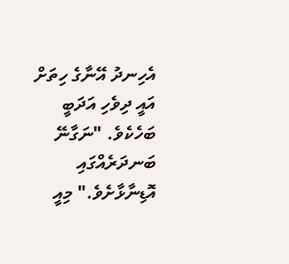އެހިނދު އޭނާގެ ހިތަށް އައީ ދިވެހި އަދަބީ ބަހެކެވެ. "ނަގާނޭ ބަނދަރެއްގައި އޮޑިނާޅާށެވެ." މިއީ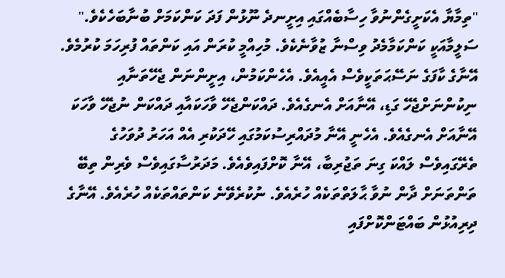"ތިމާޔާ އެކަށީގެންނުވާ ހިސާބެއްގައި އިށީނދެ ނޫޅުން ފަދަ ކަންކަމަށް ބުނާބަހެކެވެ."
ސަލީމާއަކީ ކަންކަމާމެދު ވިސްނާ ޒުވާނެކެވެ. މުހިއްމީ ކުރަން އައި ކަންތައް ފުރިހަމަ ކުރުމެވެ. އޭނާގެ ކާފަގެ ނަސޭޙަތަކީވެސް އެއީއެވެ. އެހެންކަމުން، އިށީންނަން ޖެހޭތަނާއި ނިކުންނަށްޖެހޭ ގަޑި، އޭނާއަށް އެނގެއެވެ. ދައްކަންޖެހޭ ވާހަކައާއި ދައްކަން ނުޖެހޭ ވާހަކަ އޭނާއަށް އެނގެއެވެ. އެހެނީ އޭނާ މުދައްރިސުކަމުގައި ހޭދަކުރި އެއް އަހަރު ދުވަހުގެ ތެރޭގައިވެސް ލައްކަ ގިނަ ތަޖުރިބާ، އޭނާ ކޮށްފައިވެއެވެ. މަދަރުސާގައިވެސް ވެރިން ތިބޭ ތަންތަނަށް ދާން ނުވާ ޙާލަތްތަކެއް ހުރެއެވެ. ނުކުރެވޭނެ ކަންތައްތަކެއް ހުރެއެވެ. އޭނާގެ ދިރިއުޅުން ބައްޓަންކޮށްފައި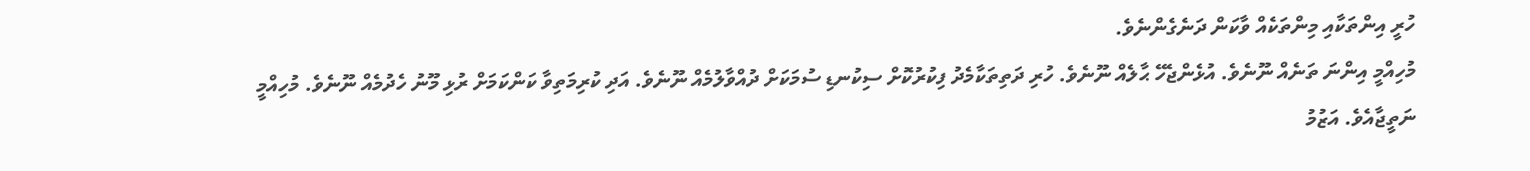ހުރީ އިންތަކާއި މިންތަކެއް ވާކަން ދަނެގެންނެވެ.
މުހިއްމީ އިންނަ ތަނެއް ނޫނެވެ. އުޅެންޖެހޭ ޙާލެއް ނޫނެވެ. ހުރި ދަތިތަކާމެދު ފިކުރުކޮށް ސިކުނޑި ސުމަކަށް ދުއްވާލުމެއް ނޫނެވެ. އަދި ކުރިމަތިވާ ކަންކަމަށް ރުޅި މޫނު ހެދުމެއް ނޫނެވެ. މުހިއްމީ ނަތީޖާއެވެ. އަޒުމު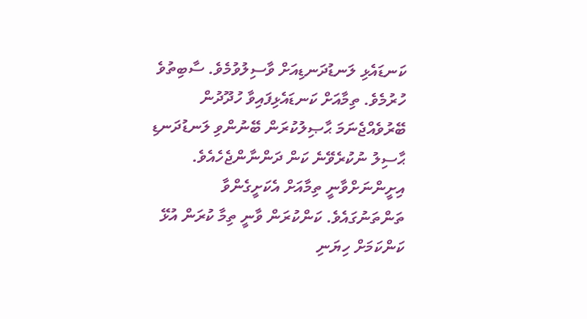ކަނޑައެޅި ލަނޑުދަނޑިއަށް ވާސިލުވުމެވެ. ސާބިތުވެ ހުރުމެވެ. ތިމާއަށް ކަނޑައެޅިފައިވާ ހުދޫދުން ބޭރުވެއްޖެނަމަ ޙާޞިލުކުރަން ބޭނުންވި ލަނޑުދަނޑި ޙާސިލު ނުކުރެވޭނެ ކަން ދަންނާންޖެހެއެވެ.
އިށީންނަށްވާނީ ތިމާއަށް އެކަށީގެންވާ ތަންތަނުގައެވެ. ކަންކުރަން ވާނީ ތިމާ ކުރަން އުޅޭ ކަންކަމަށް ހިޔަނި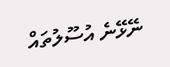ނޭޅޭނެ އުސޫލުތައް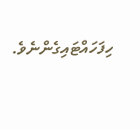ހިފަހައްޓައިގެންނެވެ.